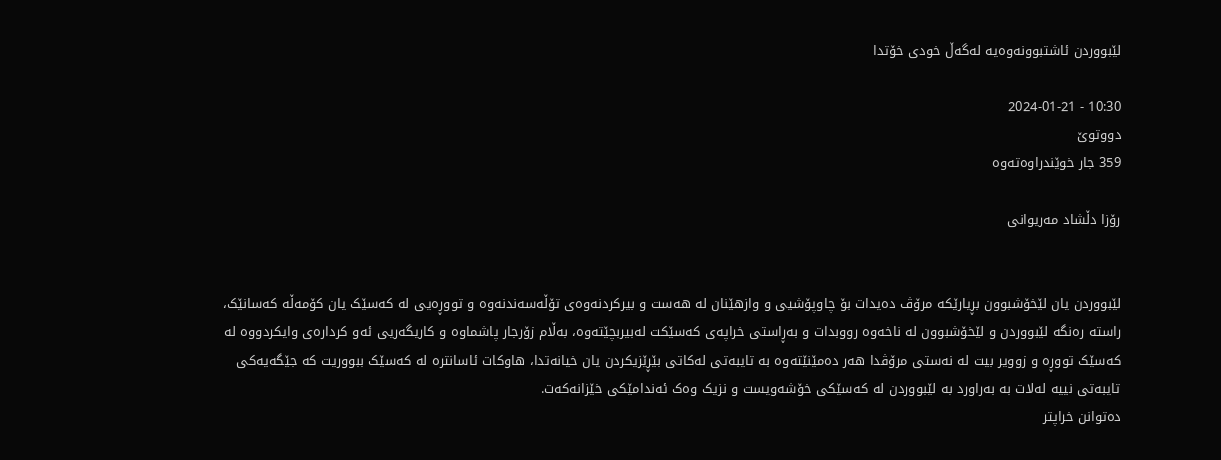لێبووردن ئاشتبوونەوەیە لەگەڵ خودی خۆتدا

10:30 - 2024-01-21
دووتوێ
359 جار خوێندراوەتەوە

رۆزا دڵشاد مەریوانی


لێبووردن یان لێخۆشبوون بڕیارێکە مرۆڤ دەیدات بۆ چاوپۆشیی و وازهێنان لە هەست و بیرکردنەوەی تۆڵەسەندنەوە و تووڕەیی لە کەسێک یان کۆمەڵە کەسانێک، راستە رەنگە لێبووردن و لێخۆشبوون لە ناخەوە رووبدات و بەڕاستی خراپەی کەسێکت لەبیربچێتەوە، بەڵام زۆرجار پاشماوە و کاریگەریی ئەو کردارەی وایکردووە لە کەسێک تووڕە و زوویر بیت لە نەستی مرۆڤدا هەر دەمێنێتەوە بە تایبەتی لەکاتی بێڕێزیکردن یان خیانەتدا، هاوکات ئاسانترە لە کەسێک ببووریت کە جێگەیەکی تایبەتی نییە لەلات بە بەراورد بە لێبووردن لە کەسێکی خۆشەویست و نزیک وەک ئەندامێکی خێزانەکەت.
دەتوانن خراپتر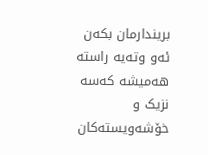بریندارمان بکەن
ئەو وتەیە راستە هەمیشە کەسە نزیک و خۆشەویستەکان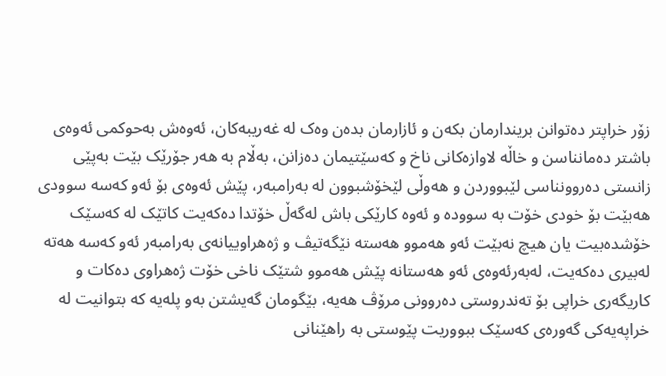زۆر خراپتر دەتوانن بریندارمان بکەن و ئازارمان بدەن وەک لە غەریبەکان، ئەوەش بەحوکمی ئەوەی باشتر دەمانناسن و خاڵە لاوازەکانی ناخ و کەسێتیمان دەزانن، بەڵام بە هەر جۆرێک بێت بەپێی زانستی دەروونناسی لێبووردن و هەوڵی لێخۆشبوون لە بەرامبەر، پێش ئەوەی بۆ ئەو کەسە سوودی هەبێت بۆ خودی خۆت بە سوودە و ئەوە کارێکی باش لەگەڵ خۆتدا دەکەیت کاتێک لە کەسێک خۆشدەبیت یان هیچ نەبێت ئەو هەموو هەستە نێگەتیڤ و ژەهراوییانەی بەرامبەر ئەو کەسە هەتە لەبیری دەکەیت، لەبەرئەوەی ئەو هەستانە پێش هەموو شتێک ناخی خۆت ژەهراوی دەکات و کاریگەری خراپی بۆ تەندروستی دەروونی مرۆڤ هەیە، بێگومان گەیشتن بەو پلەیە کە بتوانیت لە خراپەیەکی گەورەی کەسێک ببووریت پێوستی بە راهێنانی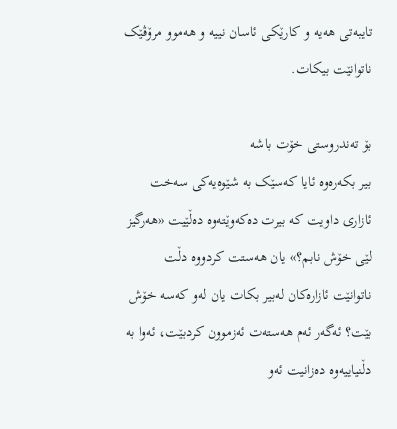تایبەتی هەیە و کارێکی ئاسان نییە و هەموو مرۆڤێک ناتوانێت بیکات.

بۆ تەندروستی خۆت باشە
بیر بکەرەوە ئایا کەسێک بە شێوەیەکی سەخت ئازاری داویت کە بیرت دەکەوێتەوە دەڵێیت «هەرگیز لێی خۆش نابم؟» یان هەستت کردووە دڵت ناتوانێت ئازارەکان لەبیر بکات یان لەو کەسە خۆش بێت؟ ئەگەر ئەم هەستەت ئەزموون کردبێت، ئەوا بە دڵنیاییەوە دەزانیت ئەو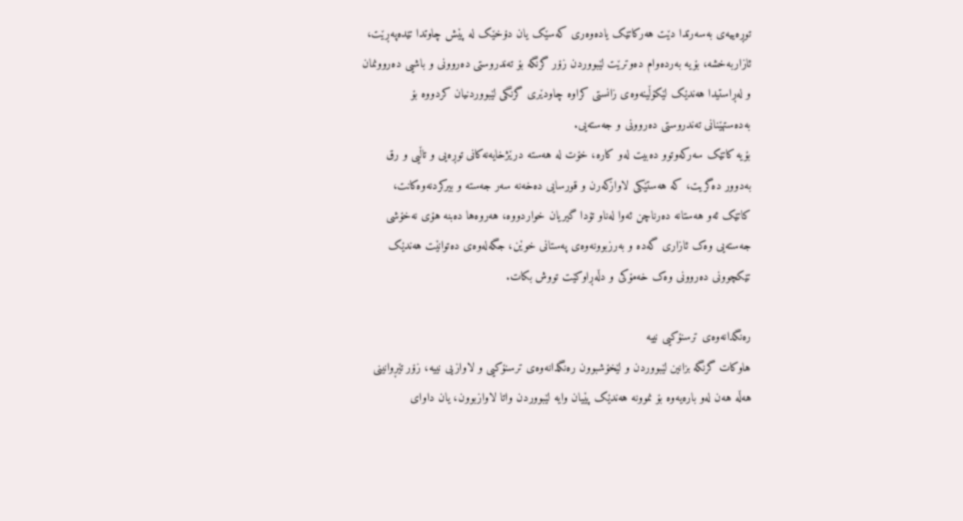توڕەییەی بەسەرتدا دێت هەرکاتێک یادەوەری کەسێک یان دۆخێک لە پێش چاوتدا تێدەپەڕێت، ئازاربەخشە، بۆیە بەردەوام دەوترێت لێبووردن زۆر گرنگە بۆ تەندروستی دەروونی و باشیی دەروونمان و لەڕاستیدا هەندێک لێکۆڵینەوەی زانستی کراوە چاودێری گرنگی لێبووردنیان کردووە بۆ بەدەستهێنانی تەندروستی دەروونی و جەستەیی.
بۆیە کاتێک سەرکەوتوو دەبیت لەو کارە، خۆت لە هەستە درێژخایەنەکانی توڕەیی و تاڵیی و رق بەدوور دەگریت، کە هەستێکی لاوازکەرن و قورسایی دەخەنە سەر جەستە و بیرکردنەوەکانت، کاتێک ئەو هەستانە دەرناچن ئەوا لەناو تۆدا گیریان خواردووە، هەروەها دەبنە هۆی نەخۆشی جەستەیی وەک ئازاری گەدە و بەرزبوونەوەی پەستانی خوێن، جگەلەوەی دەتوانێت هەندێک تێکچوونی دەروونی وەک خەمۆکی و دڵەڕاوکێت تووش بکات.

رەنگدانەوەی ترسنۆکیی نییە
هاوکات گرنگە بزانین لێبووردن و لێخۆشبوون رەنگدانەوەی ترسنۆکیی و لاوازیی نییە، زۆر تێڕوانینی هەڵە هەن لەو بارەیەوە بۆ نموونە هەندێک پێیان وایە لێبووردن واتا لاوازبوون، یان داوای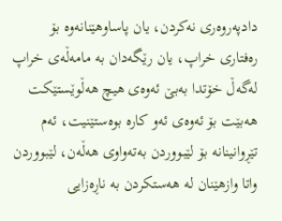دادپەروەری نەکردن، یان پاساوهێنانەوە بۆ رەفتاری خراپ، یان رێگەدان بە مامەڵەی خراپ لەگەڵ خۆتدا بەبێ ئەوەی هیچ هەڵوێستێکت هەبێت بۆ ئەوەی ئەو کارە بوەستێنیت، ئەم تێڕوانینانە بۆ لێبووردن بەتەواوی هەڵەن، لێبووردن واتا وازهێنان لە هەستکردن بە ناڕەزایی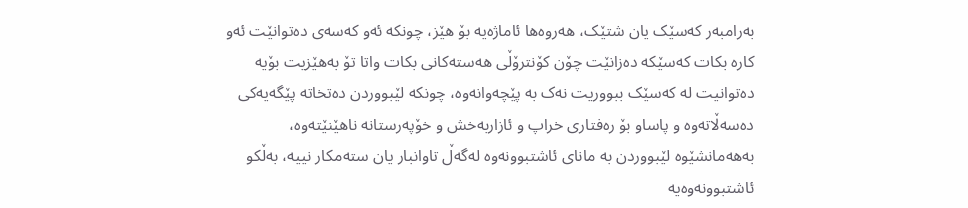بەرامبەر کەسێک یان شتێک، هەروەها ئاماژەیە بۆ هێز، چونکە ئەو کەسەی دەتوانێت ئەو کارە بکات کەسێکە دەزانێت چۆن کۆنترۆڵی هەستەکانی بکات واتا تۆ بەهێزیت بۆیە دەتوانیت لە کەسێک ببووریت نەک بە پێچەوانەوە، چونکە لێبووردن دەتخاتە پێگەیەکی دەسەڵاتەوە و پاساو بۆ رەفتاری خراپ و ئازاربەخش و خۆپەرستانە ناهێنێتەوە، بەهەمانشێوە لێبووردن بە مانای ئاشتبوونەوە لەگەڵ تاوانبار یان ستەمکار نییە، بەڵکو ئاشتبوونەوەیە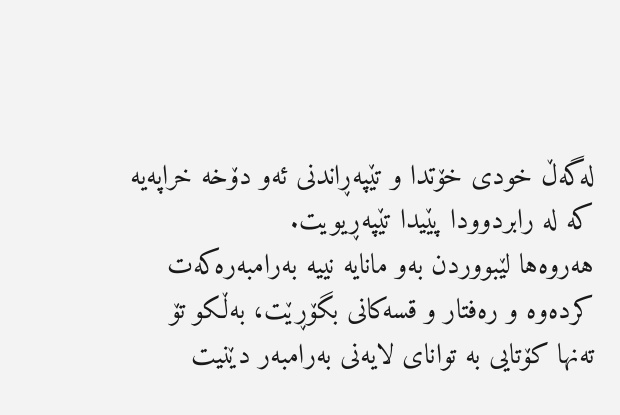لەگەڵ خودی خۆتدا و تێپەڕاندنی ئەو دۆخە خراپەیە کە لە رابردوودا پێیدا تێپەڕیویت.
هەروەها لێبووردن بەو مانایە نییە بەرامبەرەکەت کردەوە و رەفتار و قسەکانی بگۆڕێت، بەڵکو تۆ تەنها کۆتایی بە توانای لایەنی بەرامبەر دێنیت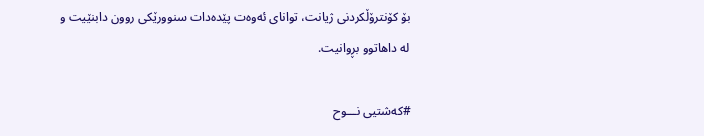بۆ کۆنترۆڵکردنی ژیانت، توانای ئەوەت پێدەدات سنوورێکی روون دابنێیت و لە داهاتوو بڕوانیت.

#کەشتیی نـــوح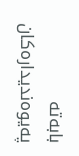بابەتە پەیوەندیدارەکان